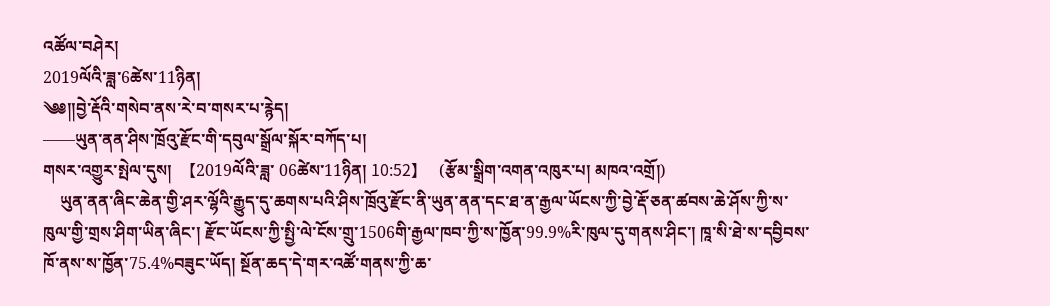འཚོལ་བཤེར།
2019ལོའི་ཟླ་6ཚེས་11ཉིན།
༄༅།།བྱེ་རྡོའི་གསེབ་ནས་རེ་བ་གསར་པ་རྙེད།
——ཡུན་ནན་ཤིས་ཁྲོའུ་རྫོང་གི་དབུལ་སྒྲོལ་སྐོར་བཀོད་པ།
གསར་འགྱུར་སྤེལ་དུས།  【2019ལོའི་ཟླ་ 06ཚེས་11ཉིན། 10:52】   (རྩོམ་སྒྲིག་འགན་འཁུར་པ། མཁའ་འགྲོ།)
    ཡུན་ནན་ཞིང་ཆེན་གྱི་ཤར་ལྷོའི་རྒྱུད་དུ་ཆགས་པའི་ཤིས་ཁྲོའུ་རྫོང་ནི་ཡུན་ནན་དང་ཐ་ན་རྒྱལ་ཡོངས་ཀྱི་བྱེ་རྡོ་ཅན་ཚབས་ཆེ་ཤོས་ཀྱི་ས་ཁུལ་གྱི་གྲས་ཤིག་ཡིན་ཞིང་། རྫོང་ཡོངས་ཀྱི་སྤྱི་ལེ་ངོས་གྲུ་1506གི་རྒྱལ་ཁབ་ཀྱི་ས་ཁྱོན་99.9%རི་ཁུལ་དུ་གནས་ཤིང་། ཁཱ་སི་ཐེ་ས་དབྱིབས་ཁོ་ནས་ས་ཁྱོན་75.4%བཟུང་ཡོད། སྔོན་ཆད་དེ་གར་འཚོ་གནས་ཀྱི་ཆ་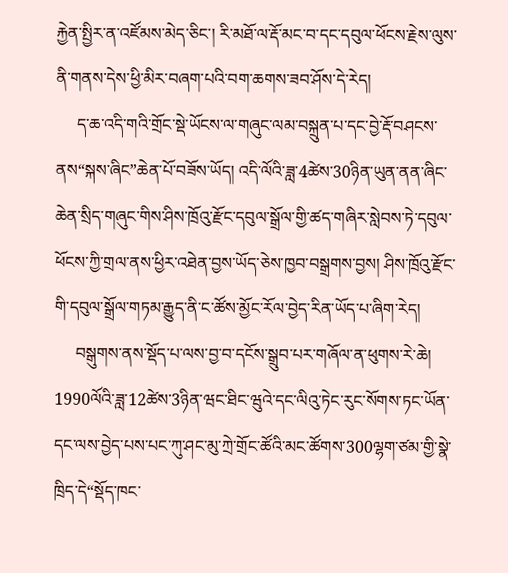རྐྱེན་སྤྱིར་ན་འཛོམས་མེད་ཅིང་། རི་མཐོ་ལ་རྡོ་མང་བ་དང་དབུལ་ཕོངས་རྗེས་ལུས་ནི་གནས་དེས་ཕྱི་མིར་བཞག་པའི་བག་ཆགས་ཟབ་ཤོས་དེ་རེད།
     ད་ཆ་འདི་གའི་གྲོང་སྡེ་ཡོངས་ལ་གཞུང་ལམ་བསྐྲུན་པ་དང་བྱེ་རྡོ་བཤངས་ནས“སྐས་ཞིང”ཆེན་པོ་བཟོས་ཡོད། འདི་ལོའི་ཟླ་4ཚེས་30ཉིན་ཡུན་ནན་ཞིང་ཆེན་སྲིད་གཞུང་གིས་ཤིས་ཁྲོའུ་རྫོང་དབུལ་སྒྲོལ་གྱི་ཚད་གཞིར་སླེབས་ཏེ་དབུལ་ཕོངས་ཀྱི་གྲལ་ནས་ཕྱིར་འཐེན་བྱས་ཡོད་ཅེས་ཁྱབ་བསྒྲགས་བྱས། ཤིས་ཁྲོའུ་རྫོང་གི་དབུལ་སྒྲོལ་གཏམ་རྒྱུད་ནི་ང་ཚོས་མྱོང་རོལ་བྱེད་རིན་ཡོད་པ་ཞིག་རེད།
     བསྒུགས་ནས་སྡོད་པ་ལས་བྱ་བ་དངོས་སྒྲུབ་པར་གཞོལ་ན་ཕུགས་རེ་ཆེ། 1990ལོའི་ཟླ་12ཚེས་3ཉིན་ཝང་ཐིང་ཝུའེ་དང་ལིའུ་ཏེང་རུང་སོགས་ཏང་ཡོན་དང་ལས་བྱེད་པས་པང་ཀུ་ཤང་མུ་ཀྲེ་གྲོང་ཚོའི་མང་ཚོགས་300ལྷག་ཙམ་གྱི་སྣེ་ཁྲིད་དེ“སྡོད་ཁང་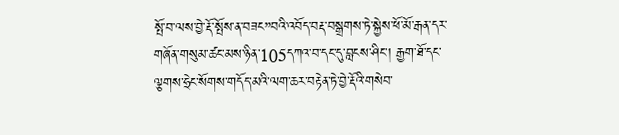སྤོ་བ་ལས་བྱེ་རྡོ་སྤོས་ན་བཟང”བའི་འབོད་བརྡ་བསྒྲགས་ཏེ་སྐྱེས་ཕོ་མོ་རྒན་དར་གཞོན་གསུམ་ཚང་མས་ཉིན་105དཀའ་བ་དང་དུ་བླངས་ཤིང་། རྒྱག་ཐོ་དང་ལྕགས་ཧྲེང་སོགས་གདོད་མའི་ལག་ཆར་བརྟེན་ཏེ་བྱེ་རྡོའི་གསེབ་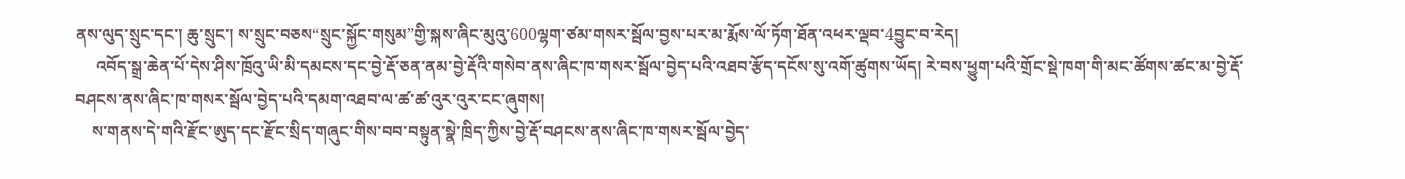ནས་ལུད་སྲུང་དང་། ཆུ་སྲུང་། ས་སྲུང་བཅས“སྲུང་སྐྱོང་གསུམ”གྱི་སྐས་ཞིང་མུའུ་600ལྷག་ཙམ་གསར་སྦོལ་བྱས་པར་མ་རྨོས་ལོ་ཏོག་ཐོན་འཕར་ལྡབ་4བྱུང་བ་རེད།
     འབོད་སྒྲ་ཆེན་པོ་དེས་ཤིས་ཁྲོའུ་ཡི་མི་དམངས་དང་བྱེ་རྡོ་ཅན་ནམ་བྱེ་རྡོའི་གསེབ་ནས་ཞིང་ཁ་གསར་སྦོལ་བྱེད་པའི་འཐབ་རྩོད་དངོས་སུ་འགོ་ཚུགས་ཡོད། རེ་བས་ཕྱུག་པའི་གྲོང་སྡེ་ཁག་གི་མང་ཚོགས་ཚང་མ་བྱེ་རྡོ་བཤངས་ནས་ཞིང་ཁ་གསར་སྦོལ་བྱེད་པའི་དམག་འཐབ་ལ་ཚ་ཚ་འུར་འུར་ངང་ཞུགས།
    ས་གནས་དེ་གའི་རྫོང་ཨུད་དང་རྫོང་སྲིད་གཞུང་གིས་བབ་བསྟུན་སྣེ་ཁྲིད་ཀྱིས་བྱེ་རྡོ་བཤངས་ནས་ཞིང་ཁ་གསར་སྦོལ་བྱེད་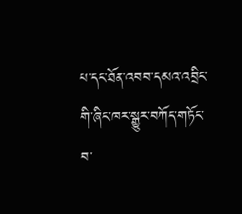པ་དང་ཐོན་འབབ་དམའ་འབྲིང་གི་ཞིང་ཁར་སྒྱུར་བཀོད་གཏོང་བ་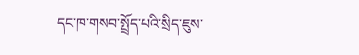དང་ཁ་གསབ་སྤྲོད་པའི་སྲིད་ཇུས་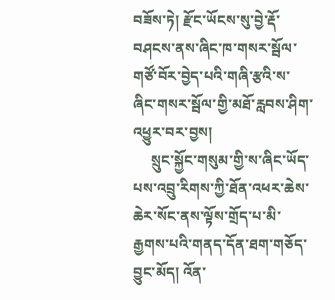བཟོས་ཏེ། རྫོང་ཡོངས་སུ་བྱེ་རྡོ་བཤངས་ནས་ཞིང་ཁ་གསར་སྦོལ་གཙོ་བོར་བྱེད་པའི་གཞི་རྩའི་ས་ཞིང་གསར་སྦོལ་གྱི་མཐོ་རླབས་ཤིག་འཕྱུར་བར་བྱས།
     སྲུང་སྐྱོང་གསུམ་གྱི་ས་ཞིང་ཡོད་པས་འབྲུ་རིགས་ཀྱི་ཐོན་འཕར་ཆེས་ཆེར་སོང་ནས་ལྟོས་གྲོད་པ་མི་རྒྱགས་པའི་གནད་དོན་ཐག་གཅོད་བྱུང་མོད། འོན་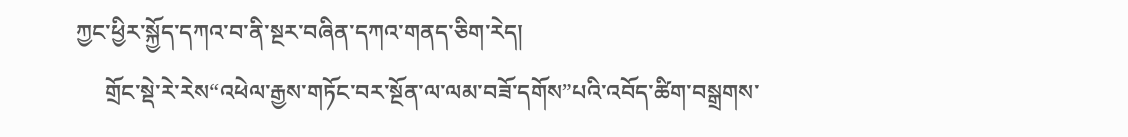ཀྱང་ཕྱིར་སྐྱོད་དཀའ་བ་ནི་སྔར་བཞིན་དཀའ་གནད་ཅིག་རེད།
     གྲོང་སྡེ་རེ་རེས“འཕེལ་རྒྱས་གཏོང་བར་སྔོན་ལ་ལམ་བཟོ་དགོས”པའི་འབོད་ཚིག་བསྒྲགས་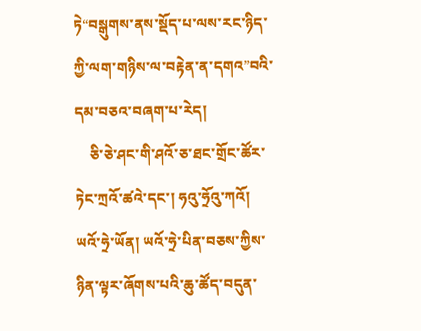ཏེ“བསྒུགས་ནས་སྡོད་པ་ལས་རང་ཉིད་ཀྱི་ལག་གཉིས་ལ་བརྟེན་ན་དགའ”བའི་དམ་བཅའ་བཞག་པ་རེད།
    ཅི་ཅེ་ཤང་གི་ཤའོ་ཅ་ཐང་གྲོང་ཚོར་ཏེང་ཀྲའོ་ཚའེ་དང་། ཧའུ་ཧྲོའུ་ཀའོ། ཡའོ་ཧྲེ་ཡོན། ཡའོ་ཧྲེ་པིན་བཅས་ཀྱིས་ཉིན་ལྟར་ཞོགས་པའི་ཆུ་ཚོད་བདུན་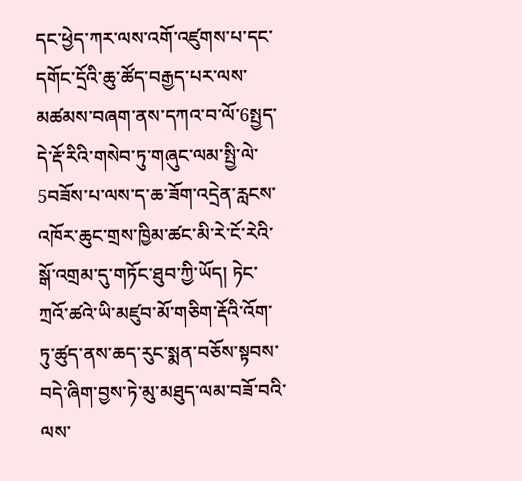དང་ཕྱེད་ཀར་ལས་འགོ་འཛུགས་པ་དང་དགོང་དྲོའི་ཆུ་ཚོད་བརྒྱད་པར་ལས་མཚམས་བཞག་ནས་དཀའ་བ་ལོ་6སྤྱད་དེ་རྡོ་རིའི་གསེབ་ཏུ་གཞུང་ལམ་སྤྱི་ལེ་5བཟོས་པ་ལས་ད་ཆ་ཟོག་འདྲེན་རླངས་འཁོར་ཆུང་གྲས་ཁྱིམ་ཚང་མི་རེ་ངོ་རེའི་སྒོ་འགྲམ་དུ་གཏོང་ཐུབ་ཀྱི་ཡོད། ཏེང་ཀྲའོ་ཚའེ་ཡི་མཛུབ་མོ་གཅིག་རྡོའི་འོག་ཏུ་ཚུད་ནས་ཆད་རུང་སྨན་བཅོས་སྟབས་བདེ་ཞིག་བྱས་ཏེ་མུ་མཐུད་ལམ་བཟོ་བའི་ལས་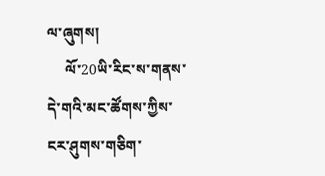ལ་ཞུགས།
     ལོ་20ཡི་རིང་ས་གནས་དེ་གའི་མང་ཚོགས་ཀྱིས་ངར་ཤུགས་གཅིག་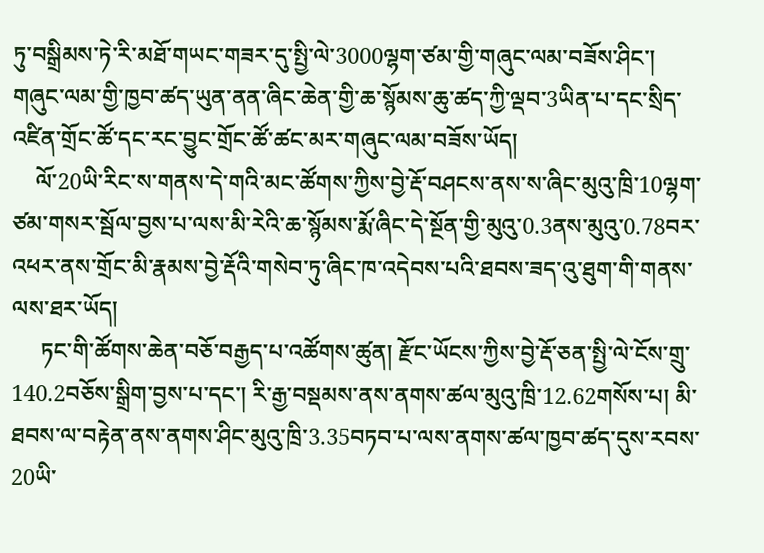ཏུ་བསྒྲིམས་ཏེ་རི་མཐོ་གཡང་གཟར་དུ་སྤྱི་ལེ་3000ལྷག་ཙམ་གྱི་གཞུང་ལམ་བཟོས་ཤིང་། གཞུང་ལམ་གྱི་ཁྱབ་ཚད་ཡུན་ནན་ཞིང་ཆེན་གྱི་ཆ་སྙོམས་ཆུ་ཚད་ཀྱི་ལྡབ་3ཡིན་པ་དང་སྲིད་འཛིན་གྲོང་ཚོ་དང་རང་བྱུང་གྲོང་ཚོ་ཚང་མར་གཞུང་ལམ་བཟོས་ཡོད།
    ལོ་20ཡི་རིང་ས་གནས་དེ་གའི་མང་ཚོགས་ཀྱིས་བྱེ་རྡོ་བཤངས་ནས་ས་ཞིང་མུའུ་ཁྲི་10ལྷག་ཙམ་གསར་སྦོལ་བྱས་པ་ལས་མི་རེའི་ཆ་སྙོམས་རྨོ་ཞིང་དེ་སྔོན་གྱི་མུའུ་0.3ནས་མུའུ་0.78བར་འཕར་ནས་གྲོང་མི་རྣམས་བྱེ་རྡོའི་གསེབ་ཏུ་ཞིང་ཁ་འདེབས་པའི་ཐབས་ཟད་འུ་ཐུག་གི་གནས་ལས་ཐར་ཡོད།
     ཏང་གི་ཚོགས་ཆེན་བཅོ་བརྒྱད་པ་འཚོགས་ཚུན། རྫོང་ཡོངས་ཀྱིས་བྱེ་རྡོ་ཅན་སྤྱི་ལེ་ངོས་གྲུ་140.2བཅོས་སྒྲིག་བྱས་པ་དང་། རི་རྒྱ་བསྡམས་ནས་ནགས་ཚལ་མུའུ་ཁྲི་12.62གསོས་པ། མི་ཐབས་ལ་བརྟེན་ནས་ནགས་ཤིང་མུའུ་ཁྲི་3.35བཏབ་པ་ལས་ནགས་ཚལ་ཁྱབ་ཚད་དུས་རབས་20ཡི་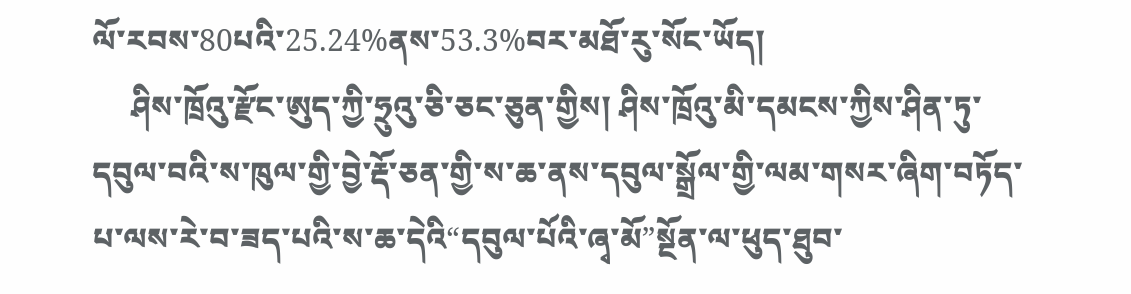ལོ་རབས་80པའི་25.24%ནས་53.3%བར་མཐོ་རུ་སོང་ཡོད།
     ཤིས་ཁྲོའུ་རྫོང་ཨུད་ཀྱི་ཧྲུའུ་ཅི་ཅང་ཅུན་གྱིས། ཤིས་ཁྲོའུ་མི་དམངས་ཀྱིས་ཤིན་ཏུ་དབུལ་བའི་ས་ཁུལ་གྱི་བྱེ་རྡོ་ཅན་གྱི་ས་ཆ་ནས་དབུལ་སྒྲོལ་གྱི་ལམ་གསར་ཞིག་བཏོད་པ་ལས་རེ་བ་ཟད་པའི་ས་ཆ་དེའི“དབུལ་པོའི་ཞྭ་མོ”སྔོན་ལ་ཕུད་ཐུབ་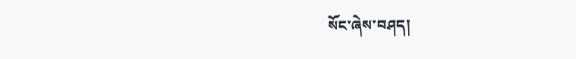སོང་ཞེས་བཤད།